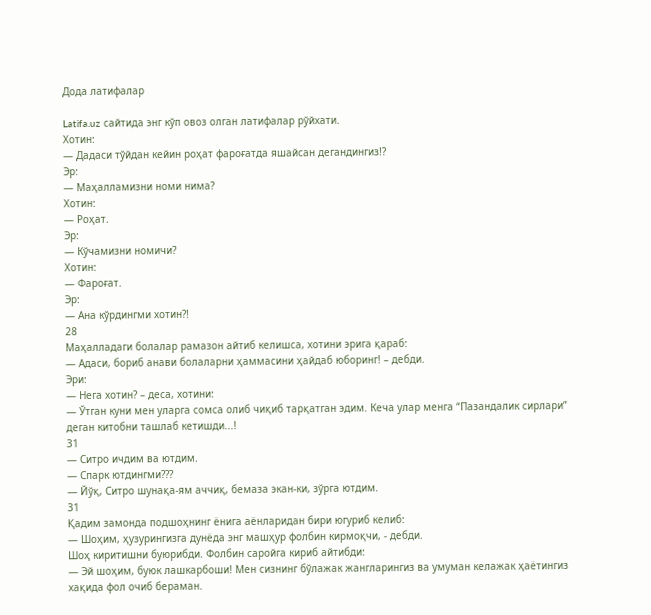Дода латифалар

Latifa.uz сайтида энг кўп овоз олган латифалар рўйхати.
Хотин:
— Дадаси тўйдан кейин роҳат фароғатда яшайсан дегандингиз!?
Эр:
— Маҳалламизни номи нима?
Хотин:
— Роҳат.
Эр:
— Кўчамизни номичи?
Хотин:
— Фароғат.
Эр:
— Ана кўрдингми хотин?!
28
Маҳалладаги болалар рамазон айтиб келишса, хотини эрига қараб:
— Адаси, бориб анави болаларни ҳаммасини ҳайдаб юборинг! – дебди.
Эри:
— Нега хотин? – деса, хотини:
— Ўтган куни мен уларга сомса олиб чиқиб тарқатган эдим. Кеча улар менга “Пазандалик сирлари” деган китобни ташлаб кетишди...!
31
— Ситро ичдим ва ютдим.
— Спарк ютдингми???
— Йўқ, Ситро шунақа-ям аччиқ, бемаза экан-ки, зўрга ютдим.
31
Қадим замонда подшоҳнинг ёнига аёнларидан бири югуриб келиб:
— Шоҳим, ҳузурингизга дунёда энг машҳур фолбин кирмоқчи, - дебди.
Шоҳ киритишни буюрибди. Фолбин саройга кириб айтибди:
— Эй шоҳим, буюк лашкарбоши! Мен сизнинг бўлажак жангларингиз ва умуман келажак ҳаётингиз хақида фол очиб бераман.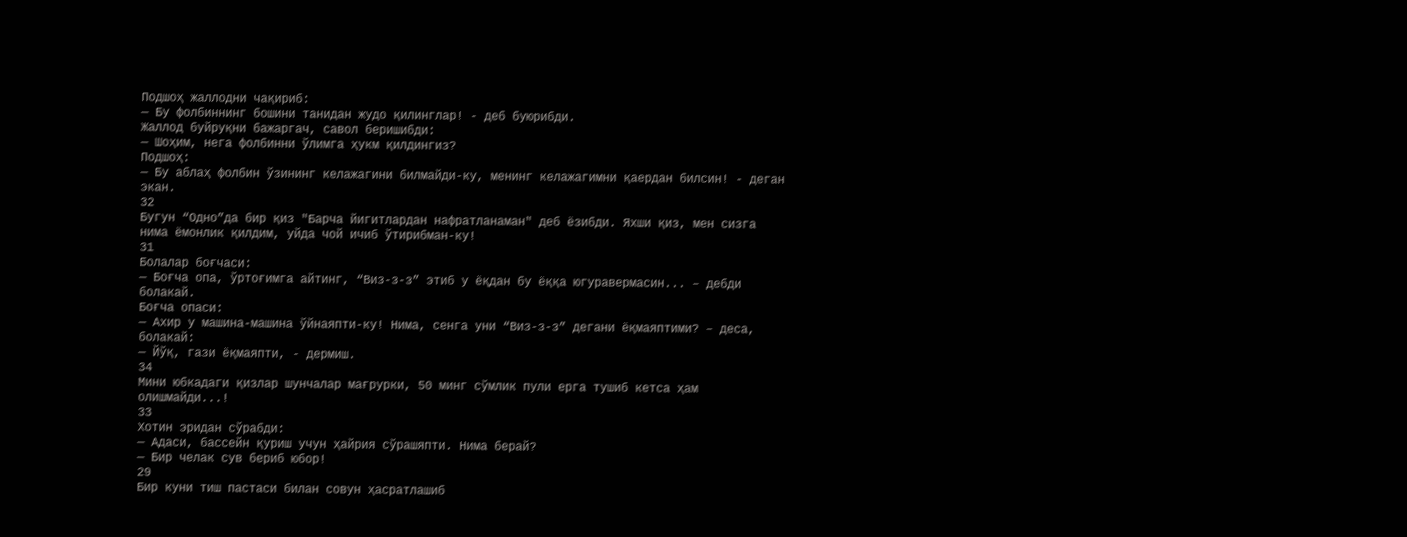Подшоҳ жаллодни чақириб:
— Бу фолбиннинг бошини танидан жудо қилинглар! - деб буюрибди.
Жаллод буйруқни бажаргач, савол беришибди:
— Шоҳим, нега фолбинни ўлимга ҳукм қилдингиз?
Подшоҳ:
— Бу аблаҳ фолбин ўзининг келажагини билмайди-ку, менинг келажагимни қаердан билсин! - деган экан.
32
Бугун “Одно”да бир қиз "Барча йигитлардан нафратланаман" деб ёзибди. Яхши қиз, мен сизга нима ёмонлик қилдим, уйда чой ичиб ўтирибман-ку!
31
Болалар боғчаси:
— Боғча опа, ўртоғимга айтинг, “Виз-з-з” этиб у ёқдан бу ёққа югуравермасин... – дебди болакай.
Боғча опаси:
— Ахир у машина-машина ўйнаяпти-ку! Нима, сенга уни “Виз-з-з” дегани ёқмаяптими? – деса, болакай:
— Йўқ, гази ёқмаяпти, - дермиш.
34
Мини юбкадаги қизлар шунчалар мағрурки, 50 минг сўмлик пули ерга тушиб кетса ҳам олишмайди...!
33
Хотин эридан сўрабди:
— Адаси, бассейн қуриш учун ҳайрия сўрашяпти. Нима берай?
— Бир челак сув бериб юбор!
29
Бир куни тиш пастаси билан совун ҳасратлашиб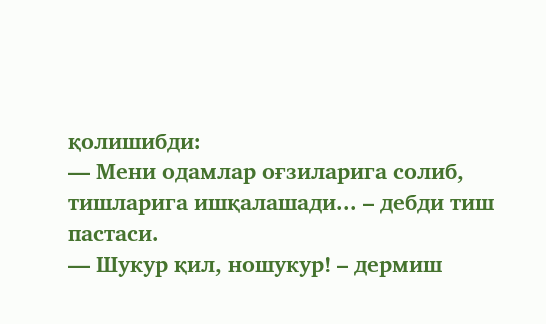қолишибди:
— Мени одамлар оғзиларига солиб, тишларига ишқалашади... – дебди тиш пастаси.
— Шукур қил, ношукур! – дермиш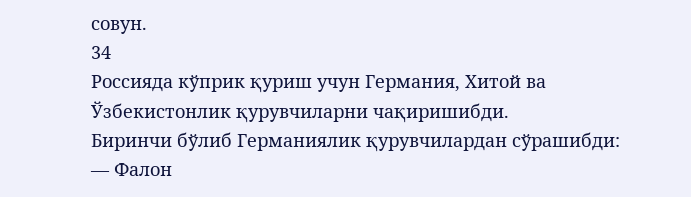совун.
34
Россияда кўприк қуриш учун Германия, Хитой ва Ўзбекистонлик қурувчиларни чақиришибди.
Биринчи бўлиб Германиялик қурувчилардан сўрашибди:
— Фалон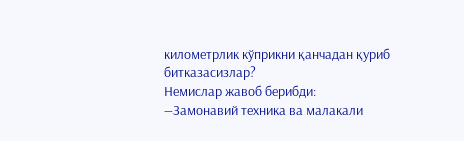километрлик кўприкни қанчадан қуриб битказасизлар?
Немислар жавоб берибди:
—Замонавий техника ва малакали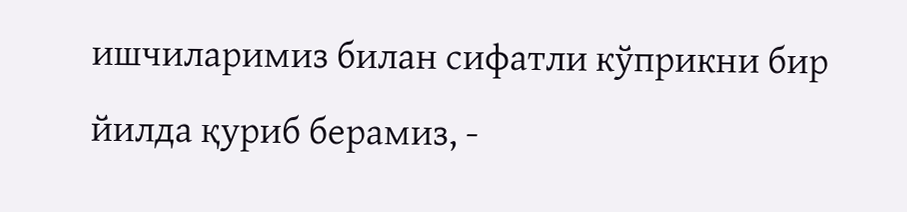ишчиларимиз билан сифатли кўприкни бир йилда қуриб берамиз, -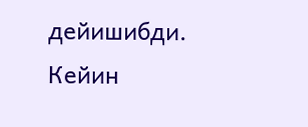дейишибди.
Кейин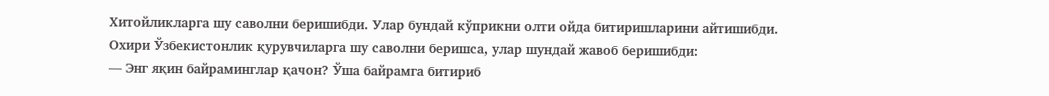Хитойликларга шу саволни беришибди. Улар бундай кўприкни олти ойда битиришларини айтишибди.
Охири Ўзбекистонлик қурувчиларга шу саволни беришса, улар шундай жавоб беришибди:
— Энг яқин байраминглар қачон? Ўша байрамга битириб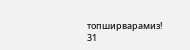топширварамиз!
31